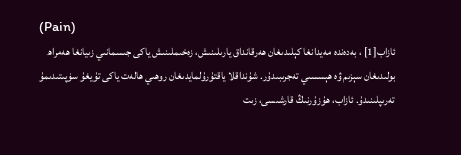(Pain)
ئازاب[1] ، بەدەندە مەيدانغا كېلىدىغان ھەرقانداق يارىلىنىش، زەخىملىنىش ياكى جىسمانىي زىيانغا ھەمراھ بولىدىغان سېزىم ۋە ھېسسىي تەجرىبىدۇر. شۇنداقلا ياقتۇرۇلمايدىغان روھىي ھالەت ياكى تۇيغۇ سۈپىتىدىمۇ تەرىپلىنىدۇ. ئازاب، ھۇزۇرنىڭ قارشىسى، زىت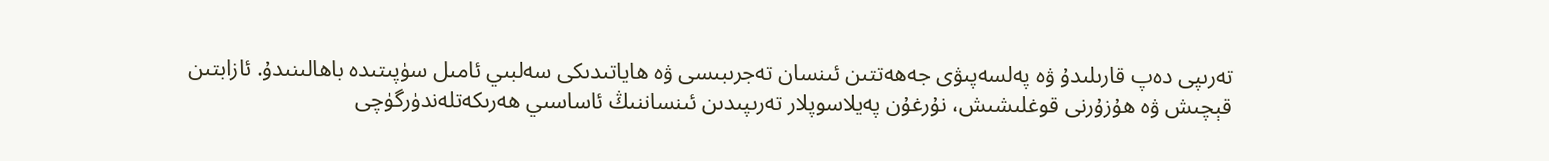تەرىپى دەپ قارىلىدۇ ۋە پەلسەپىۋى جەھەتتىن ئىنسان تەجرىبىسى ۋە ھاياتىدىكى سەلبىي ئامىل سۈپىتىدە باھالىنىدۇ. ئازابتىن قېچىش ۋە ھۇزۇرنى قوغلىشىش، نۇرغۇن پەيلاسوپلار تەرىپىدىن ئىنساننىڭ ئاساسىي ھەرىكەتلەندۈرگۈچى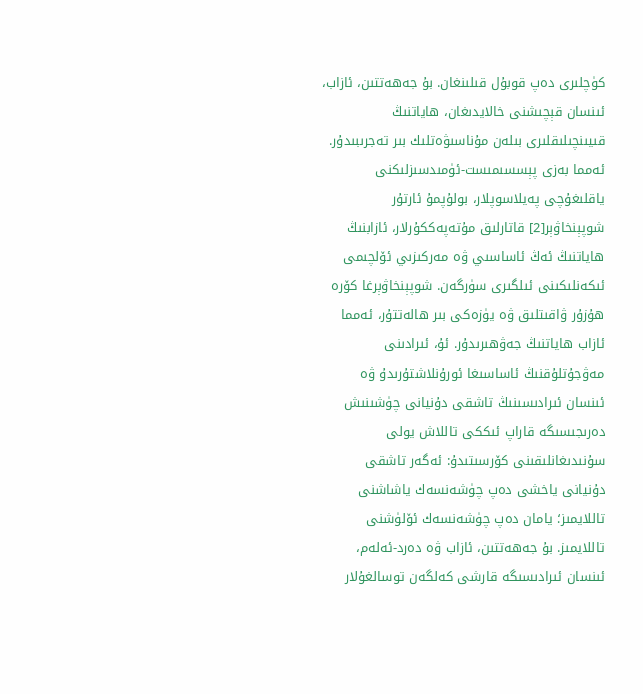كۈچلىرى دەپ قوبۇل قىلىنغان. بۇ جەھەتتىن، ئازاب، ئىنسان قېچىشنى خالايدىغان، ھاياتنىڭ قىيىنچىلىقلىرى بىلەن مۇناسىۋەتلىك بىر تەجرىبىدۇر.
ئەمما بەزى پېسسىمىست-ئۈمىدسىزلىكنى ياقلىغۇچى پەيلاسوپلار، بولۇپمۇ ئارتۇر شوپېنخاۋېر[2] قاتارلىق مۇتەپەككۇرلار، ئازابنىڭ ھاياتنىڭ ئەڭ ئاساسىي ۋە مەركىزىي ئۆلچىمى ئىكەنلىكىنى ئىلگىرى سۈرگەن. شوپېنخاۋېرغا كۆرە ھۇزۇر ۋاقىتلىق ۋە يۈزەكى بىر ھالەتتۇر، ئەمما ئازاب ھاياتنىڭ جەۋھىرىدۇر. ئۇ، ئىرادىنى مەۋجۇتلۇقنىڭ ئاساسىغا ئورۇنلاشتۇرىدۇ ۋە ئىنسان ئىرادىسىنىڭ تاشقى دۇنيانى چۈشىنىش دەرىجىسىگە قاراپ ئىككى تاللاش يولى سۇنىدىغانلىقىنى كۆرسىتىدۇ: ئەگەر تاشقى دۇنيانى ياخشى دەپ چۈشەنسەك ياشاشنى تاللايمىز؛ يامان دەپ چۈشەنسەك ئۆلۈشنى تاللايمىز. بۇ جەھەتتىن، ئازاب ۋە دەرد-ئەلەم، ئىنسان ئىرادىسىگە قارشى كەلگەن توسالغۇلار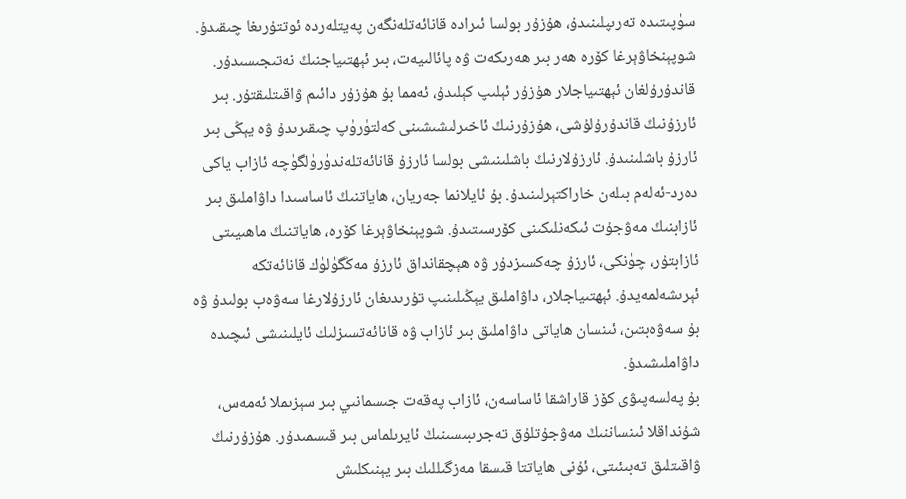سۈپىتىدە تەرىپلىنىدۇ، ھۇزۇر بولسا ئىرادە قانائەتلەنگەن پەيتلەردە ئوتتۇرىغا چىقىدۇ.
شوپېنخاۋېرغا كۆرە ھەر بىر ھەرىكەت ۋە پائالىيەت، بىر ئېھتىياجنىڭ نەتىجىسىدۇر. قاندۇرۇلغان ئېھتىياجلار ھۇزۇر ئېلىپ كېلىدۇ، ئەمما بۇ ھۇزۇر دائىم ۋاقىتلىقتۇر. بىر ئارزۇنىڭ قاندۇرۇلۇشى، ھۇزۇرنىڭ ئاخىرلىشىشىنى كەلتۈرۈپ چىقىرىدۇ ۋە يېڭى بىر ئارزۇ باشلىنىدۇ. ئارزۇلارنىڭ باشلىنىشى بولسا ئارزۇ قانائەتلەندۈرۈلگۈچە ئازاب ياكى دەرد-ئەلەم بىلەن خاراكتېرلىنىدۇ. بۇ ئايلانما جەريان، ھاياتنىڭ ئاساسىدا داۋاملىق بىر ئازابنىڭ مەۋجۇت ئىكەنلىكىنى كۆرسىتىدۇ. شوپېنخاۋېرغا كۆرە، ھاياتنىڭ ماھىيىتى ئازابتۇر، چۈنكى، ئارزۇ چەكسىزدۇر ۋە ھېچقانداق ئارزۇ مەڭگۈلۈك قانائەتكە ئېرىشەلمەيدۇ. ئېھتىياجلار، داۋاملىق يېڭىلىنىپ تۇرىدىغان ئارزۇلارغا سەۋەب بولىدۇ ۋە بۇ سەۋەبتىن، ئىنسان ھاياتى داۋاملىق بىر ئازاب ۋە قانائەتسىزلىك ئايلىنىشى ئىچىدە داۋاملىشىدۇ.
بۇ پەلسەپىۋى كۆز قاراشقا ئاساسەن، ئازاب پەقەت جىسمانىي بىر سېزىملا ئەمەس، شۇنداقلا ئىنساننىڭ مەۋجۇتلۇق تەجرىبىسىنىڭ ئايرىلماس بىر قىسمىدۇر. ھۇزۇرنىڭ ۋاقىتلىق تەبىئىتى، ئۇنى ھاياتتا قىسقا مەزگىللىك بىر يېنىكلىش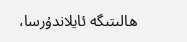ھالىتىگە ئايلاندۇرسا،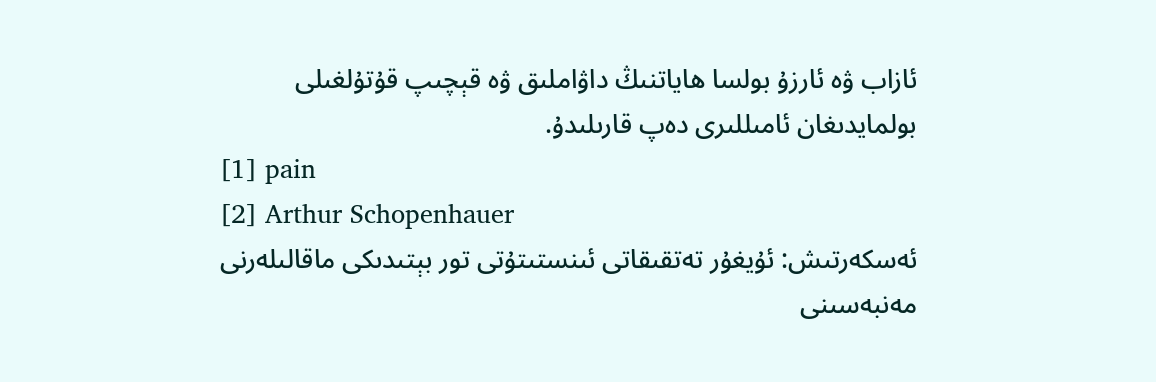ئازاب ۋە ئارزۇ بولسا ھاياتنىڭ داۋاملىق ۋە قېچىپ قۇتۇلغىلى بولمايدىغان ئامىللىرى دەپ قارىلىدۇ.
[1] pain
[2] Arthur Schopenhauer
ئەسكەرتىش: ئۇيغۇر تەتقىقاتى ئىنستىتۇتى تور بېتىدىكى ماقالىلەرنى مەنبەسىنى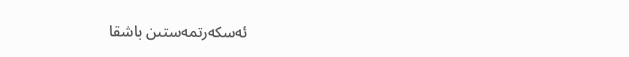ئەسكەرتمەستىن باشقا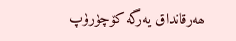ھەرقانداق يەرگە كۆچۈرۈپ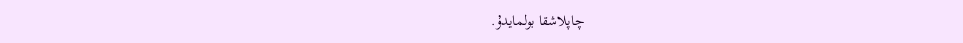چاپلاشقا بولمايدۇ.